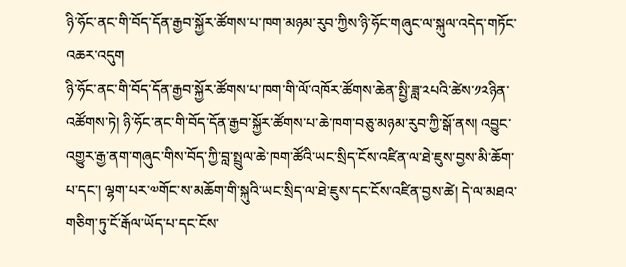ཉི་ཧོང་ནང་གི་བོད་དོན་རྒྱབ་སྐྱོར་ཚོགས་པ་ཁག་མཉམ་རུབ་ཀྱིས་ཉི་ཧོང་གཞུང་ལ་སྐུལ་འདེད་གཏོང་འཆར་འདུག
ཉི་ཧོང་ནང་གི་བོད་དོན་རྒྱབ་སྐྱོར་ཚོགས་པ་ཁག་གི་ལོ་འཁོར་ཚོགས་ཆེན་སྤྱི་ཟླ་༢པའི་ཚེས་༡༢ཉིན་འཚོགས་ཏེ། ཉི་ཧོང་ནང་གི་བོད་དོན་རྒྱབ་སྐྱོར་ཚོགས་པ་ཆེ་ཁག་བཅུ་མཉམ་རུབ་ཀྱི་སྒོ་ནས། འབྱུང་འགྱུར་རྒྱ་ནག་གཞུང་གིས་བོད་ཀྱི་བླ་སྤྲུལ་ཆེ་ཁག་ཚོའི་ཡང་སྲིད་ངོས་འཛིན་ལ་ཐེ་ཇུས་བྱས་མི་ཆོག་པ་དང་། ལྷག་པར་༧གོང་ས་མཆོག་གི་སྐུའི་ཡང་སྲིད་ལ་ཐེ་ཇུས་དང་ངོས་འཛིན་བྱས་ཚེ། དེ་ལ་མཐའ་གཅིག་ཏུ་ངོ་རྒོལ་ཡོད་པ་དང་ངོས་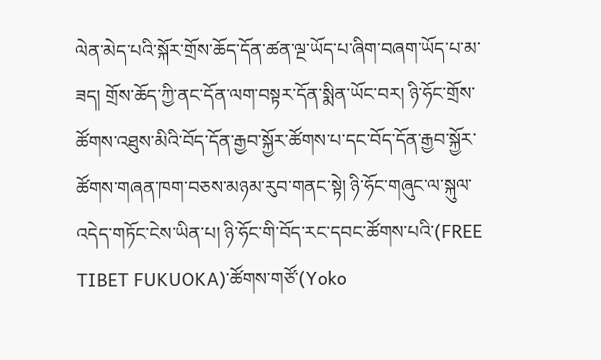ལེན་མེད་པའི་སྐོར་གྲོས་ཆོད་དོན་ཚན་ལྔ་ཡོད་པ་ཞིག་བཞག་ཡོད་པ་མ་ཟད། གྲོས་ཆོད་ཀྱི་ནང་དོན་ལག་བསྟར་དོན་སྨིན་ཡོང་བར། ཉི་ཧོང་གྲོས་ཚོགས་འཐུས་མིའི་བོད་དོན་རྒྱབ་སྐྱོར་ཚོགས་པ་དང་བོད་དོན་རྒྱབ་སྐྱོར་ཚོགས་གཞན་ཁག་བཅས་མཉམ་རུབ་གནང་སྟེ། ཉི་ཧོང་གཞུང་ལ་སྐུལ་འདེད་གཏོང་ངེས་ཡིན་པ། ཉི་ཧོང་གི་བོད་རང་དབང་ཚོགས་པའི་(FREE TIBET FUKUOKA)་ཚོགས་གཙོ་(Yoko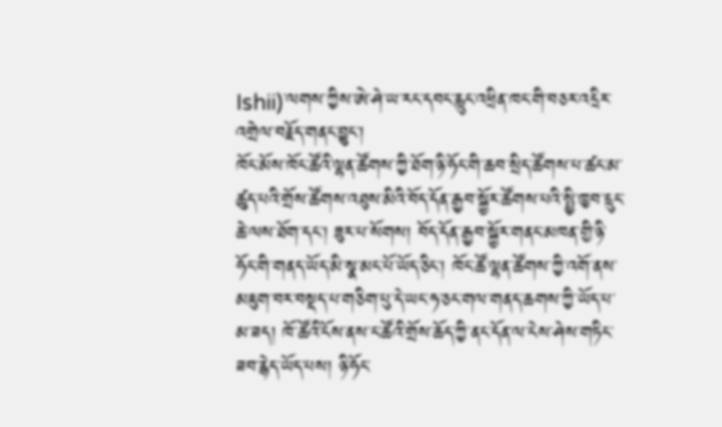Ishii)་ལགས་ཀྱིས་ཨེ་ཤེ་ཡ་རང་དབང་རླུང་འཕྲིན་ཁང་གི་བཅར་འདྲིར་འགྲེལ་བརྗོད་གནང་བྱུང་།
ཁོང་མོས་ཁོང་ཚོའི་ལྷན་ཚོགས་ཀྱི་ཐོག་ཉི་ཧོང་གི་ཆབ་སྲིད་ཚོགས་པ་ཚང་མ་ཚུད་པའི་གྲོས་ཚོགས་འཐུས་མིའི་བོད་དོན་རྒྱབ་སྐྱོར་ཚོགས་པའི་སྤྱི་ཁྱབ་དྲུང་ཆེ་ལས་ཐོག་དང་། ཟུར་པ་སོགས། བོད་དོན་རྒྱབ་སྐྱོར་གནང་མཁན་གྱི་ཉི་ཧོང་གི་གནད་ཡོད་མི་སྣ་མང་པོ་ཡོད་ཅིང་། ཁོང་ཚོ་ལྷན་ཚོགས་ཀྱི་འགོ་ནས་མཇུག་བར་བསྡད་པ་གཅིག་པུ་དེ་ཡང་ཧ་ཅང་གལ་གནད་ཆགས་ཀྱི་ཡོད་པ་མ་ཟད། ཁོ་ཚོའི་ངོས་ནས་ང་ཚོའི་གྲོས་ཆོད་ཀྱི་ནང་དོན་ལ་ངེས་ཤེས་གཏིང་ཟབ་རྙེད་ཡོད་པས། ཉི་ཧོང་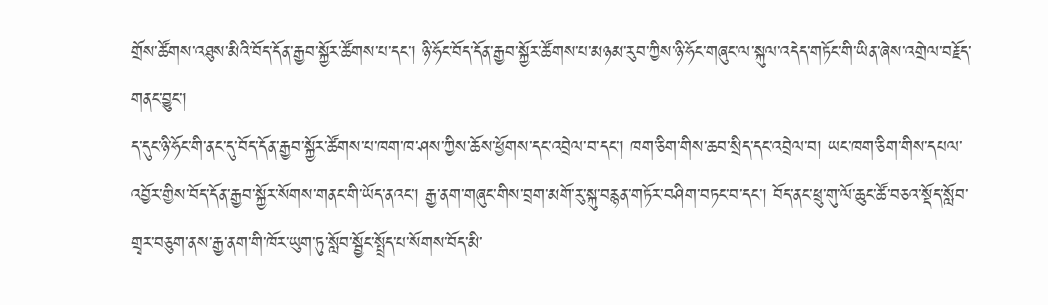གྲོས་ཚོགས་འཐུས་མིའི་བོད་དོན་རྒྱབ་སྐྱོར་ཚོགས་པ་དང་། ཉི་ཧོང་བོད་དོན་རྒྱབ་སྐྱོར་ཚོགས་པ་མཉམ་རུབ་ཀྱིས་ཉི་ཧོང་གཞུང་ལ་སྐུལ་འདེད་གཏོང་གི་ཡིན་ཞེས་འགྲེལ་བརྗོད་གནང་བྱུང་།
ད་དུང་ཉི་ཧོང་གི་ནང་དུ་བོད་དོན་རྒྱབ་སྐྱོར་ཚོགས་པ་ཁག་ཁ་ཤས་ཀྱིས་ཆོས་ཕྱོགས་དང་འབྲེལ་བ་དང་། ཁག་ཅིག་གིས་ཆབ་སྲིད་དང་འབྲེལ་བ། ཡང་ཁག་ཅིག་གིས་དཔལ་འབྱོར་གྱིས་བོད་དོན་རྒྱབ་སྐྱོར་སོགས་གནང་གི་ཡོད་ནའང་། རྒྱ་ནག་གཞུང་གིས་བྲག་མགོ་རུ་སྐུ་བརྙན་གཏོར་བཤིག་བཏང་བ་དང་། བོད་ནང་ཕྲུ་གུ་ལོ་ཆུང་ཚོ་བཅའ་སྡོད་སློབ་གྲྭར་བཅུག་ནས་རྒྱ་ནག་གི་ཁོར་ཡུག་ཏུ་སློབ་སྦྱོང་སྤྲོད་པ་སོགས་བོད་མི་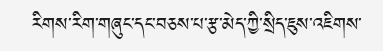རིགས་རིག་གཞུང་དང་བཅས་པ་རྩ་མེད་ཀྱི་སྲིད་ཇུས་འཇིགས་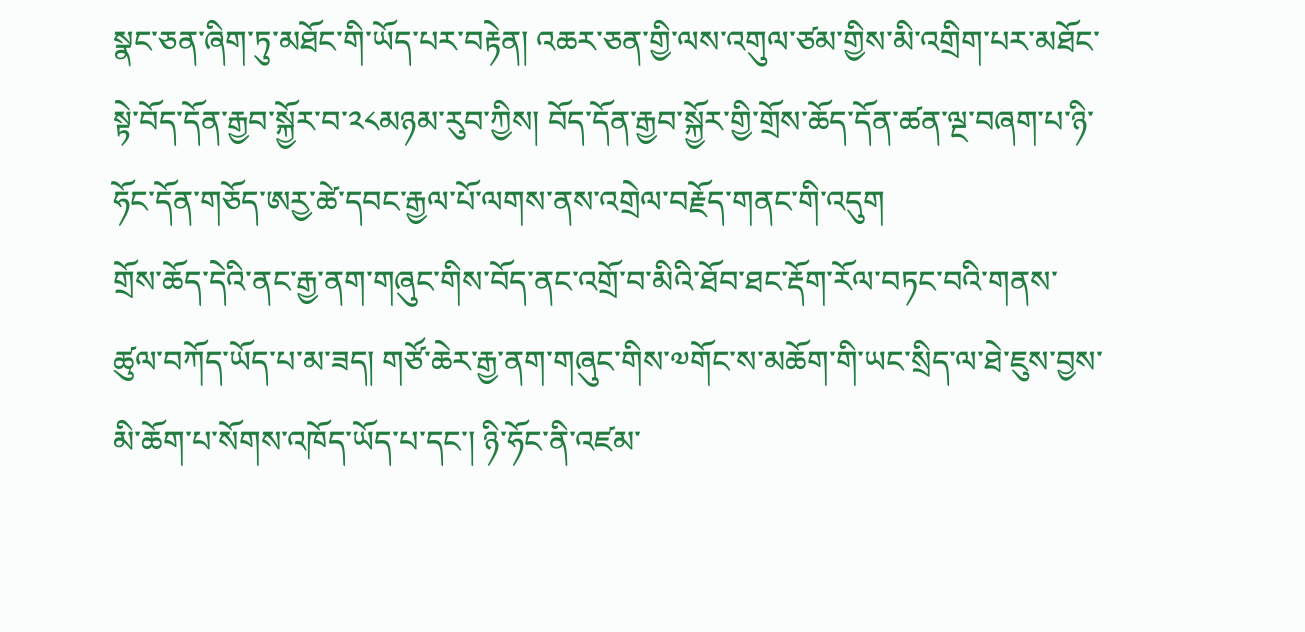སྣང་ཅན་ཞིག་ཏུ་མཐོང་གི་ཡོད་པར་བརྟེན། འཆར་ཅན་གྱི་ལས་འགུལ་ཙམ་གྱིས་མི་འགྲིག་པར་མཐོང་སྟེ་བོད་དོན་རྒྱབ་སྐྱོར་བ་༢༨མཉམ་རུབ་ཀྱིས། བོད་དོན་རྒྱབ་སྐྱོར་གྱི་གྲོས་ཆོད་དོན་ཚན་ལྔ་བཞག་པ་ཉི་ཧོང་དོན་གཅོད་ཨརྱ་ཚེ་དབང་རྒྱལ་པོ་ལགས་ནས་འགྲེལ་བརྗོད་གནང་གི་འདུག
གྲོས་ཆོད་དེའི་ནང་རྒྱ་ནག་གཞུང་གིས་བོད་ནང་འགྲོ་བ་མིའི་ཐོབ་ཐང་རྡོག་རོལ་བཏང་བའི་གནས་ཚུལ་བཀོད་ཡོད་པ་མ་ཟད། གཙོ་ཆེར་རྒྱ་ནག་གཞུང་གིས་༧གོང་ས་མཆོག་གི་ཡང་སྲིད་ལ་ཐེ་ཇུས་བྱས་མི་ཆོག་པ་སོགས་འཁོད་ཡོད་པ་དང་། ཉི་ཧོང་ནི་འཛམ་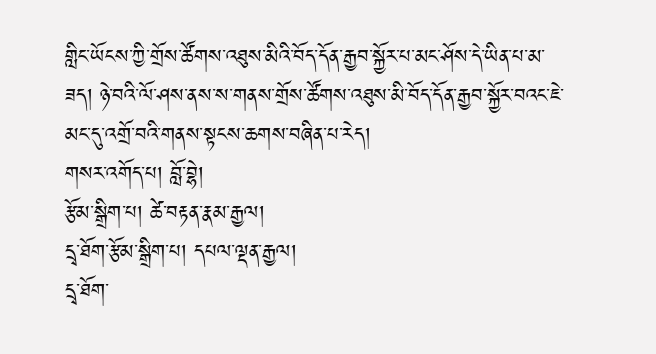གླིང་ཡོངས་ཀྱི་གྲོས་ཚོགས་འཐུས་མིའི་བོད་དོན་རྒྱབ་སྐྱོར་པ་མང་ཤོས་དེ་ཡིན་པ་མ་ཟད། ཉེ་བའི་ལོ་ཤས་ནས་ས་གནས་གྲོས་ཚོགས་འཐུས་མི་བོད་དོན་རྒྱབ་སྐྱོར་བའང་ཇེ་མང་དུ་འགྲོ་བའི་གནས་སྟངས་ཆགས་བཞིན་པ་རེད།
གསར་འགོད་པ། བློ་བྷེ།
རྩོམ་སྒྲིག་པ། ཚེ་བརྟན་རྣམ་རྒྱལ།
དྲྭ་ཐོག་རྩོམ་སྒྲིག་པ། དཔལ་ལྡན་རྒྱལ།
དྲྭ་ཐོག་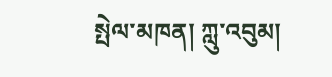སྤེལ་མཁན། ཀླུ་འབུམ།